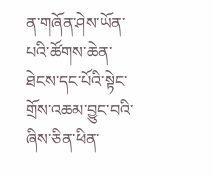ན་གཞོན་ཤེས་ཡོན་པའི་ཚོགས་ཆེན་ཐེངས་དང་པོའི་སྟེང་གྲོས་འཆམ་བྱུང་བའི་ཞིས་ཅིན་ཕིན་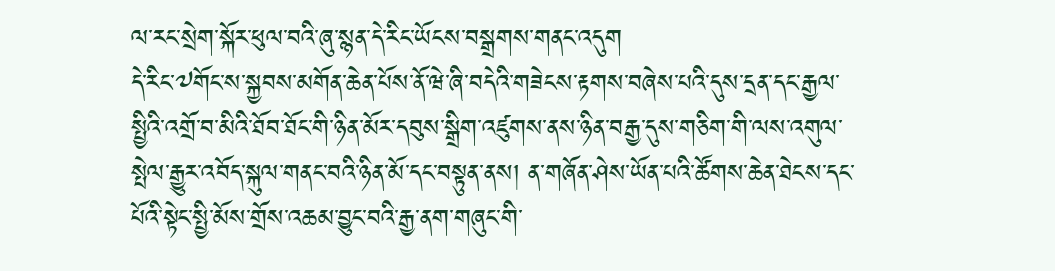ལ་རང་སྲེག་སྐོར་ཕུལ་བའི་ཞུ་སྙན་དེ་རིང་ཡོངས་བསྒྲགས་གནང་འདུག
དེ་རིང་༧གོང་ས་སྐྱབས་མགོན་ཆེན་པོས་ནོ་ཝེ་ཞི་བདེའི་གཟེངས་རྟགས་བཞེས་པའི་དུས་དྲན་དང་རྒྱལ་སྤྱིའི་འགྲོ་བ་མིའི་ཐོབ་ཐོང་གི་ཉིན་མོར་དབུས་སྒྲིག་འཛུགས་ནས་ཉིན་བརྒྱ་དུས་གཅིག་གི་ལས་འགུལ་སྤེལ་རྒྱུར་འབོད་སྐུལ་གནང་བའི་ཉིན་མོ་དང་བསྟུན་ནས། ན་གཞོན་ཤེས་ཡོན་པའི་ཚོགས་ཆེན་ཐེངས་དང་པོའི་སྟེང་སྤྱི་མོས་གྲོས་འཆམ་བྱུང་བའི་རྒྱ་ནག་གཞུང་གི་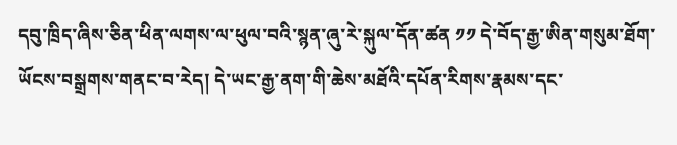དབུ་ཁྲིད་ཞིས་ཅིན་ཕིན་ལགས་ལ་ཕུལ་བའི་སྙན་ཞུ་རེ་སྐུལ་དོན་ཚན ༡༡ དེ་བོད་རྒྱ་ཨིན་གསུམ་ཐོག་ཡོངས་བསྒྲགས་གནང་བ་རེད། དེ་ཡང་རྒྱ་ནག་གི་ཆེས་མཐོའི་དཔོན་རིགས་རྣམས་དང་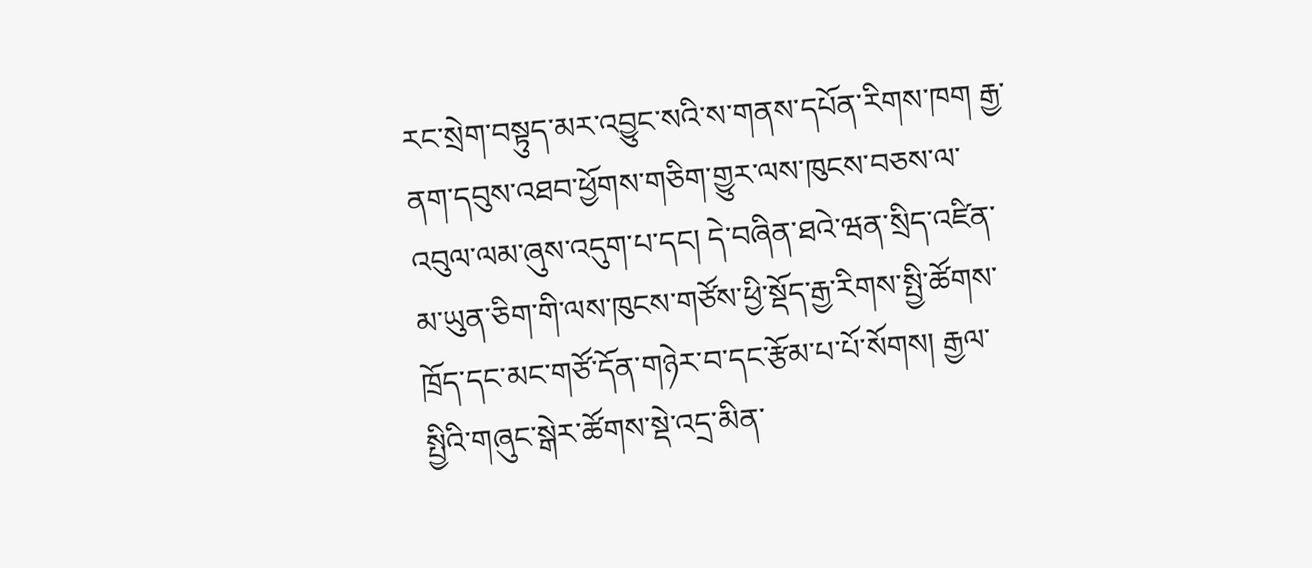རང་སྲེག་བསྟུད་མར་འབྱུང་སའི་ས་གནས་དཔོན་རིགས་ཁག རྒྱ་ནག་དབུས་འཐབ་ཕྱོགས་གཅིག་གྱུར་ལས་ཁུངས་བཅས་ལ་འབུལ་ལམ་ཞུས་འདུག་པ་དང། དེ་བཞིན་ཐའེ་ཝན་སྲིད་འཛིན་མ་ཡུན་ཅིག་གི་ལས་ཁུངས་གཙོས་ཕྱི་སྡོད་རྒྱ་རིགས་སྤྱི་ཚོགས་ཁྲོད་དང་མང་གཙོ་དོན་གཉེར་བ་དང་རྩོམ་པ་པོ་སོགས། རྒྱལ་སྤྱིའི་གཞུང་སྒེར་ཚོགས་སྡེ་འདྲ་མིན་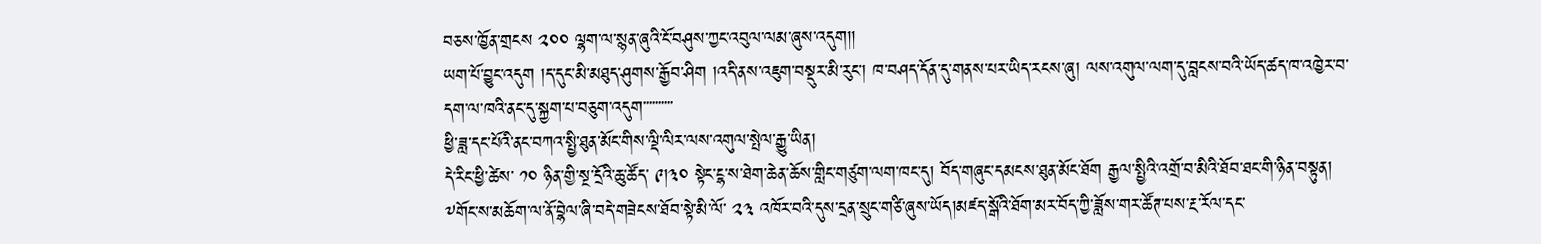བཅས་ཁྱོན་གྲངས ༢༠༠ ལྷག་ལ་སྙན་ཞུའི་ངོ་བཤུས་ཀྱང་འབུལ་ལམ་ཞུས་འདུག།།
ཡག་པོ་བྱུང་འདུག །ད་དུང་མི་མཐུད་ཤུགས་རྒྱོབ་ཤིག །འདི་ནས་འཇུག་བསྡུར་མི་རུང་། ཁ་བཤད་དོན་དུ་གནས་པར་ཡིད་རངས་ཞུ། ལས་འགུལ་ལག་དུ་བླངས་བའི་ཡོད་ཚད་ཁ་འཁྱེར་བ་དག་ལ་ཁའི་ནང་དུ་སྐྱག་པ་བཅུག་འདུག་་་་་་་་་་
ཕྱི་ཟླ་དང་པོའི་ནང་བཀའ་སྤྱི་ཐུན་མོང་གིས་ལྡི་ལིར་ལས་འགུལ་སྤེལ་རྒྱུ་ཡིན།
དེ་རིང་ཕྱི་ཚེས་ ༡༠ ཉིན་གྱི་སྔ་དྲོའི་ཆུ་ཚོད་ ༩།༣༠ སྟེང་ངྷ་ས་ཐེག་ཆེན་ཆོས་གླིང་གཙུག་ལག་ཁང་དུ། བོད་གཞུང་དམངས་ཐུན་མོང་ཐོག རྒྱལ་སྤྱིའི་འགྲོ་བ་མིའི་ཐོབ་ཐང་གི་ཉིན་བསྟུན། ༸གོང་ས་མཆོག་ལ་ནོ་བྷེལ་ཞི་བདེ་གཟེངས་ཐོབ་སྟེ་མི་ལོ་ ༢༣ འཁོར་བའི་དུས་དྲན་སྲུང་གཙི་ཞུས་ཡོད།མཛད་སྒོའི་ཐོག་མར་བོད་ཀྱི་ཟློས་གར་ཚོཊ་པས་རྔ་རོལ་དང་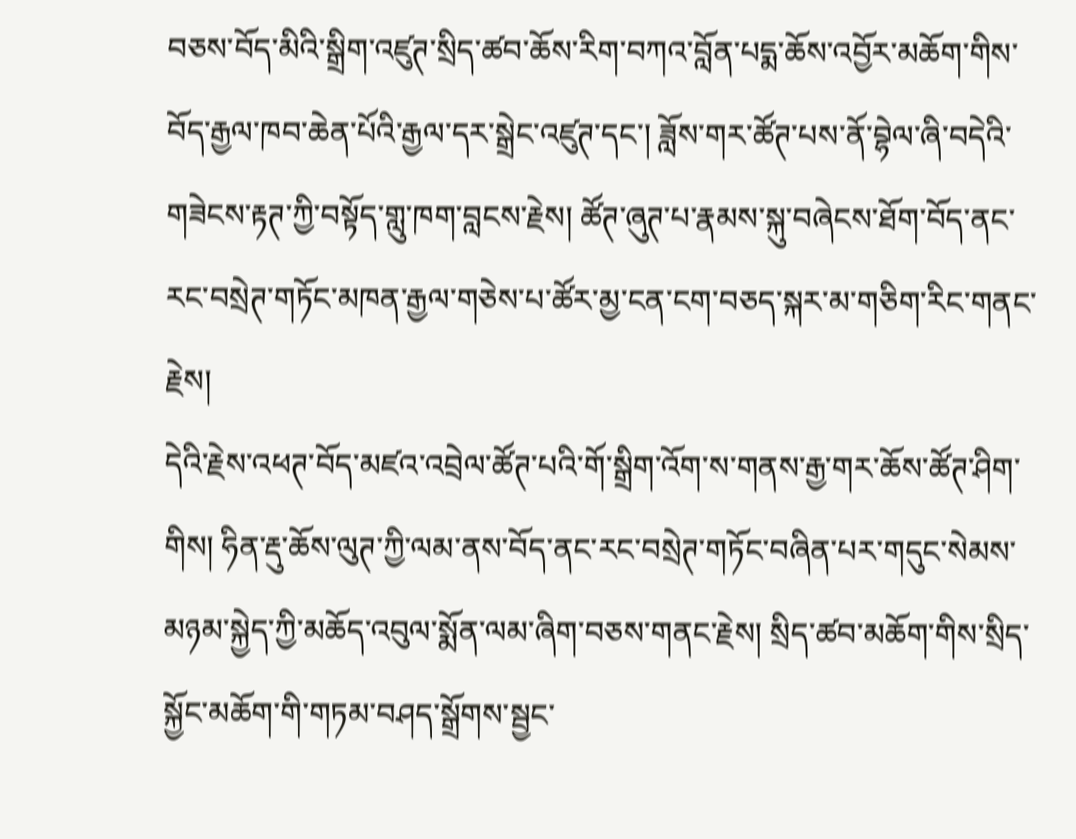བཅས་བོད་མིའི་སྒྲིག་འཛུཊ་སྲིད་ཚབ་ཆོས་རིག་བཀའ་བློན་པདྨ་ཆོས་འབྱོར་མཆོག་གིས་བོད་རྒྱལ་ཁབ་ཆེན་པོའི་རྒྱལ་དར་སྒྲེང་འཛུཊ་དང་། ཟློས་གར་ཚོཊ་པས་ནོ་བྷེལ་ཞི་བདེའི་གཟེངས་རྟཊ་ཀྱི་བསྟོད་གླུ་ཁག་བླངས་རྗེས། ཚོཊ་ཞུཊ་པ་རྣམས་སྐུ་བཞེངས་ཐོག་བོད་ནང་རང་བསྲེཊ་གཏོང་མཁན་རྒྱལ་གཅེས་པ་ཚོར་མྱ་ངན་ངག་བཅད་སྐར་མ་གཅིག་རིང་གནང་རྗེས།
དེའི་རྗེས་འཕཊ་བོད་མཛའ་འབྲེལ་ཚོཊ་པའི་གོ་སྒྲིག་འོག་ས་གནས་རྒྱ་གར་ཆོས་ཚོཊ་ཤིག་གིས། ཧིན་རྡུ་ཆོས་ལུཊ་ཀྱི་ལམ་ནས་བོད་ནང་རང་བསྲེཊ་གཏོང་བཞིན་པར་གདུང་སེམས་མཉམ་སྐྱེད་ཀྱི་མཆོད་འབུལ་སྨོན་ལམ་ཞིག་བཅས་གནང་རྗེས། སྲིད་ཚབ་མཆོག་གིས་སྲིད་སྐྱོང་མཆོག་གི་གཏམ་བཤད་སྒྲོགས་སྦྱང་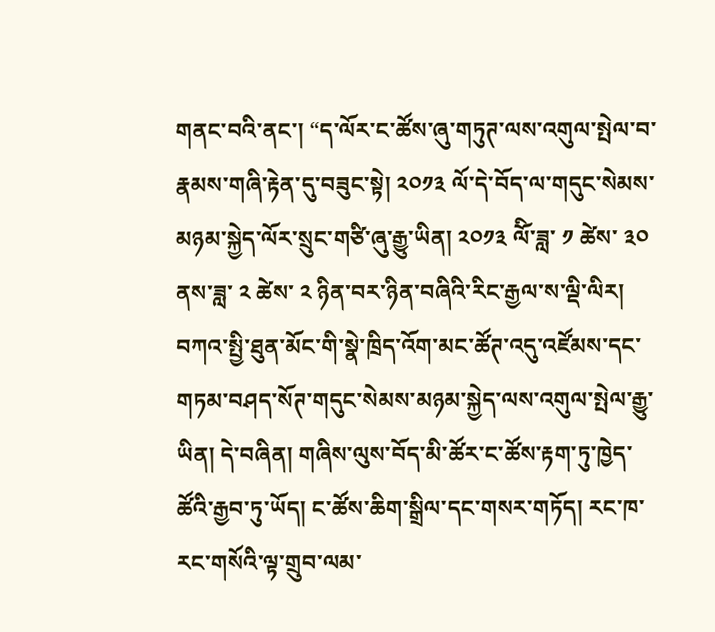གནང་བའི་ནང་། “ད་ལོར་ང་ཚོས་ཞུ་གཏུཊ་ལས་འགུལ་སྤེལ་བ་རྣམས་གཞི་རྟེན་དུ་བཟུང་སྟེ། ༢༠༡༣ ལོ་དེ་བོད་ལ་གདུང་སེམས་མཉམ་སྐྱེད་ལོར་སྲུང་གཙི་ཞུ་རྒྱུ་ཡིན། ༢༠༡༣ ལོི་ཟླ་ ༡ ཚེས་ ༣༠ ནས་ཟླ་ ༢ ཚེས་ ༢ ཉིན་བར་ཉིན་བཞིའི་རིང་རྒྱལ་ས་ལྡི་ལིར། བཀའ་སྤྱི་ཐུན་མོང་གི་སྣེ་ཁྲིད་འོག་མང་ཚོཊ་འདུ་འཛོམས་དང་གཏམ་བཤད་སོཊ་གདུང་སེམས་མཉམ་སྐྱེད་ལས་འགུལ་སྤེལ་རྒྱུ་ཡིན། དེ་བཞིན། གཞིས་ལུས་བོད་མི་ཚོར་ང་ཚོས་རྟག་ཏུ་ཁྱེད་ཚོའི་རྒྱབ་ཏུ་ཡོད། ང་ཚོས་ཆིག་སྒྲིལ་དང་གསར་གཏོད། རང་ཁ་རང་གསོའི་ལྟ་གྲུབ་ལམ་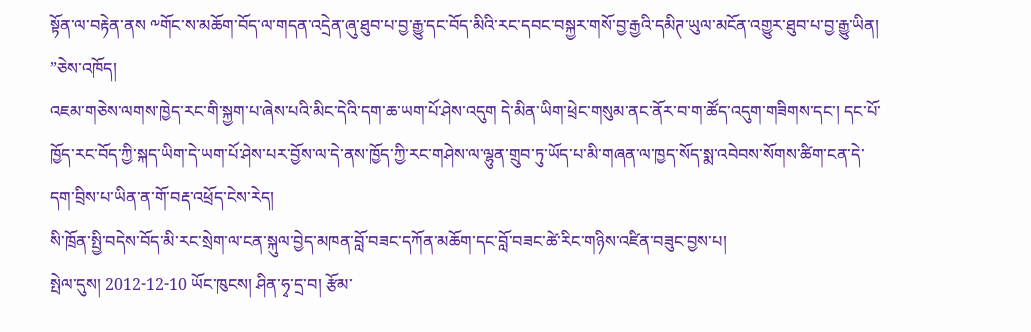སྟོན་ལ་བརྟེན་ནས ༸གོང་ས་མཆོག་བོད་ལ་གདན་འདྲེན་ཞུ་ཐུབ་པ་བྱ་རྒྱུ་དང་བོད་མིའི་རང་དབང་བསྐྱར་གསོ་བྱ་རྒྱའི་དམིཊ་ཡུལ་མངོན་འགྱུར་ཐུབ་པ་བྱ་རྒྱུ་ཡིན། ”ཅེས་འཁོད།
འཇམ་གཅེས་ལགས་ཁྱེད་རང་གི་སྐྱག་པ་ཞེས་པའི་མིང་དེའི་དག་ཆ་ཡག་པོ་ཤེས་འདུག དེ་མིན་ཡིག་ཕྲེང་གསུམ་ནང་ནོར་བ་ག་ཚོད་འདུག་གཟིགས་དང་། དང་པོ་ཁྱོད་རང་བོད་ཀྱི་སྐད་ཡིག་དེ་ཡག་པོ་ཤེས་པར་བྱོས་ལ་དེ་ནས་ཁྱོད་ཀྱི་རང་གཤེས་ལ་ལྷུན་གྲུབ་ཏུ་ཡོད་པ་མི་གཞན་ལ་ཁྱད་སོད་སྨ་འབེབས་སོགས་ཚིག་ངན་དེ་དག་བྲིས་པ་ཡིན་ན་གོ་བརྡ་འཕྲོད་ངེས་རེད།
སི་ཁྲོན་སྤྱི་བདེས་བོད་མི་རང་སྲེག་ལ་ངན་སྐུལ་བྱེད་མཁན་བློ་བཟང་དཀོན་མཆོག་དང་བློ་བཟང་ཚེ་རིང་གཉིས་འཛིན་བཟུང་བྱས་པ།
སྤེལ་དུས། 2012-12-10 ཡོང་ཁུངས། ཤིན་ཧྭ་དྲ་བ། རྩོམ་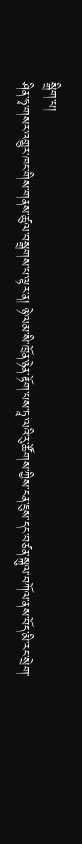སྒྲིག་པ།
ཤིན་ཧྭ་གསར་འགྱུར་ཁང་གིས་གནས་ཚུལ་བསྒྲགས་པ་ལྟར་ན། ཉེ་ལམ་སི་ཁྲོན་ཉེན་རྟོག་པས་ཏཱ་ལའི་རུ་ཚོགས་ཀྱིས་ངན་ཇུས་དང་བཙན་སྐུལ་བཀོལ་ནས་བོད་མི་རང་སྲེག་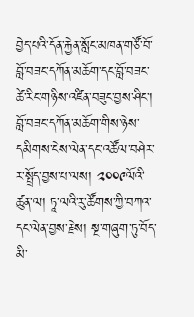བྱེད་པའི་དོན་རྐྱེན་སློང་མཁན་གཙོ་བོ་བློ་བཟང་དཀོན་མཆོག་དང་བློ་བཟང་ཚེ་རིང་གཉིས་འཛིན་བཟུང་བྱས་ཤིང་། བློ་བཟང་དཀོན་མཆོག་གིས་ཉེས་དམིགས་ངེས་ལེན་དང་འཚོལ་བཤེར་ར་སྤྲོད་བྱས་པ་ལས། ༢༠༠༩ལོའི་ཚུན་ལ། ཏཱ་ལའི་རུ་ཚོགས་ཀྱི་བཀའ་དང་ལེན་བྱས་རྗེས། སྔ་གཞུག་ཏུ་བོད་མི་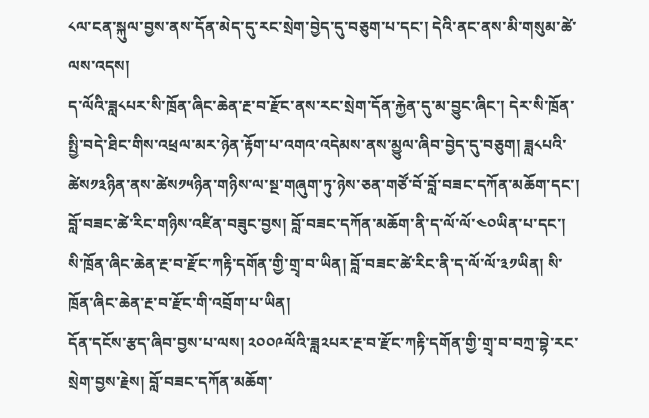༨ལ་ངན་སྐུལ་བྱས་ནས་དོན་མེད་དུ་རང་སྲེག་བྱེད་དུ་བཅུག་པ་དང་། དེའི་ནང་ནས་མི་གསུམ་ཚེ་ལས་འདས།
ད་ལོའི་ཟླ༨པར་སི་ཁྲོན་ཞིང་ཆེན་རྔ་བ་རྫོང་ནས་རང་སྲེག་དོན་རྐྱེན་དུ་མ་བྱུང་ཞིང་། དེར་སི་ཁྲོན་སྤྱི་བདེ་ཐིང་གིས་འཕྲལ་མར་ཉེན་རྟོག་པ་འགའ་འདེམས་ནས་མྱུལ་ཞིབ་བྱེད་དུ་བཅུག། ཟླ༨པའི་ཚེས༡༣ཉིན་ནས་ཚེས༡༥ཉིན་གཉིས་ལ་སྔ་གཞུག་ཏུ་ཉེས་ཅན་གཙོ་བོ་བློ་བཟང་དཀོན་མཆོག་དང་། བློ་བཟང་ཚེ་རིང་གཉིས་འཛིན་བཟུང་བྱས། བློ་བཟང་དཀོན་མཆོག་ནི་ད་ལོ་ལོ་༤༠ཡིན་པ་དང་། སི་ཁྲོན་ཞིང་ཆེན་རྔ་བ་རྫོང་ཀརྟི་དགོན་གྱི་གྲྭ་བ་ཡིན། བློ་བཟང་ཚེ་རིང་ནི་ད་ལོ་ལོ་༣༡ཡིན། སི་ཁྲོན་ཞིང་ཆེན་རྔ་བ་རྫོང་གི་འབྲོག་པ་ཡིན།
དོན་དངོས་རྩད་ཞིབ་བྱས་པ་ལས། ༢༠༠༩ལོའི་ཟླ༢པར་རྔ་བ་རྫོང་ཀརྟི་དགོན་གྱི་གྲྭ་བ་བཀྲ་བྷེ་རང་སྲེག་བྱས་རྗེས། བློ་བཟང་དཀོན་མཆོག་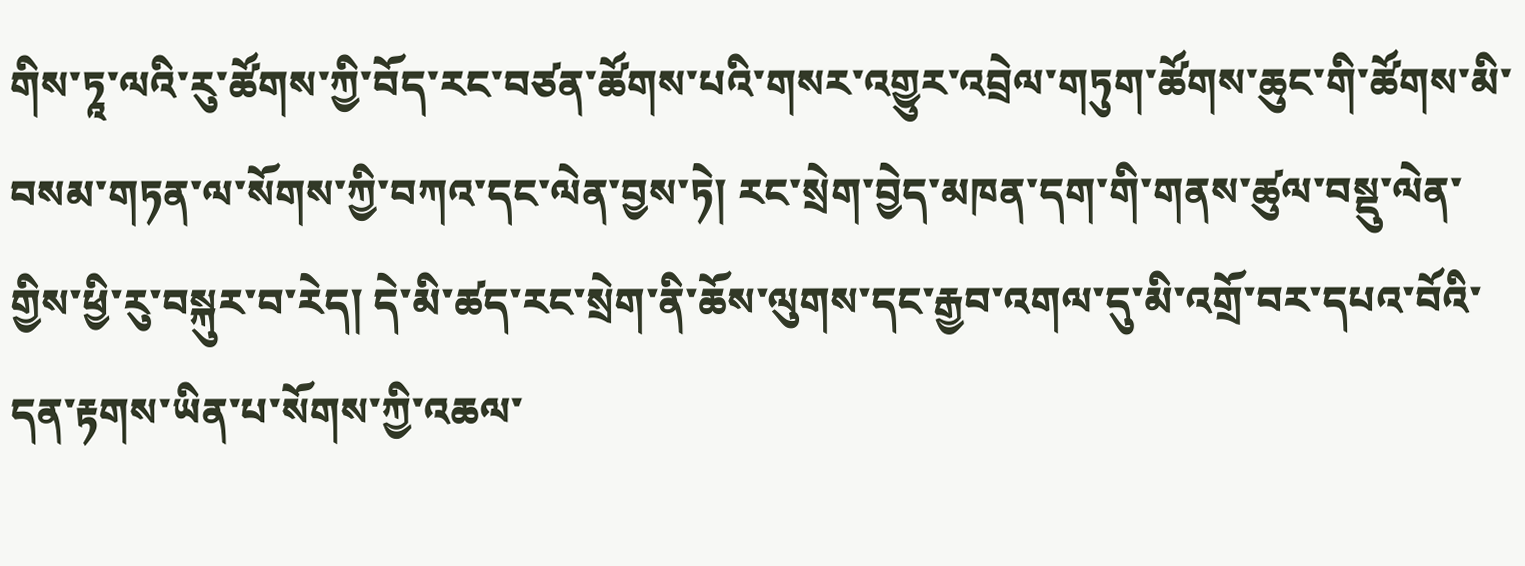གིས་ཏཱ་ལའི་རུ་ཚོགས་ཀྱི་བོད་རང་བཙན་ཚོགས་པའི་གསར་འགྱུར་འབྲེལ་གཏུག་ཚོགས་ཆུང་གི་ཚོགས་མི་བསམ་གཏན་ལ་སོགས་ཀྱི་བཀའ་དང་ལེན་བྱས་ཏེ། རང་སྲེག་བྱེད་མཁན་དག་གི་གནས་ཚུལ་བསྡུ་ལེན་གྱིས་ཕྱི་རུ་བསྐུར་བ་རེད། དེ་མི་ཚད་རང་སྲེག་ནི་ཆོས་ལུགས་དང་རྒྱབ་འགལ་དུ་མི་འགྲོ་བར་དཔའ་བོའི་དན་རྟགས་ཡིན་པ་སོགས་ཀྱི་འཆལ་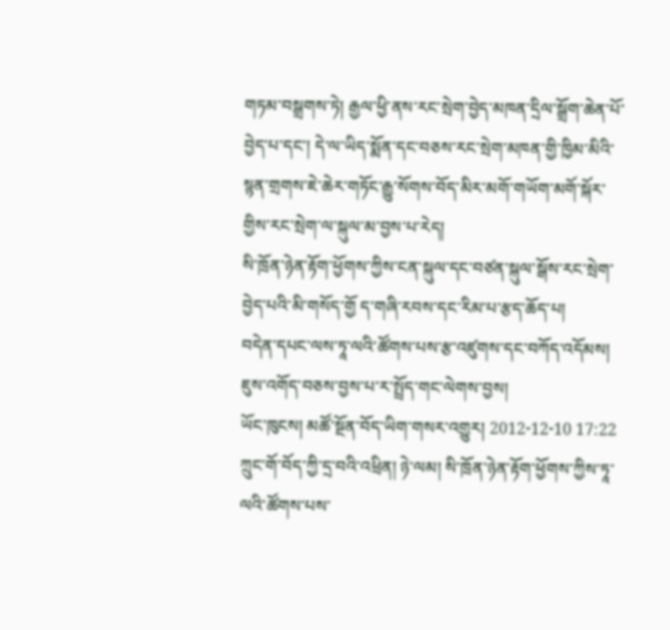གཏམ་བསྒྲགས་ཏེ། རྒྱལ་ཕྱི་ནས་རང་སྲེག་བྱེད་མཁན་དྲིལ་སྒྲོག་ཆེན་པོ་བྱེད་པ་དང་། དེ་ལ་ཡིད་སྨོན་དང་བཅས་རང་སྲེག་མཁན་གྱི་ཁྱིམ་མིའི་སྙན་གྲགས་ཇེ་ཆེར་གཏོང་རྒྱུ་སོགས་བོད་མིར་མགོ་གཡོག་མགོ་སྐོར་གྱིས་རང་སྲེག་ལ་སྐུལ་མ་བྱས་པ་རེད།
སི་ཁྲོན་ཉེན་རྟོག་ཕྱོགས་ཀྱིས་ངན་སྐུལ་དང་བཙན་སྐུལ་སྒོས་རང་སྲེག་བྱེད་པའི་མི་གསོད་གྱོ ད་གཞི་རབས་དང་རིམ་པ་རྩད་ཆོད་པ།
བདེན་དཔང་ལས་ཏཱ་ལའི་ཚོགས་པས་རྩ་འཛུགས་དང་བཀོད་འདོམས། ཇུས་འགོད་བཅས་བྱས་པ་ར་སྤྲོད་གང་ལེགས་བྱས།
ཡོང་ཁུངས། མཚོ་སྔོན་བོད་ཡིག་གསར་འགྱུར། 2012-12-10 17:22
ཀྲུང་གོ་བོད་ཀྱི་དྲ་བའི་འཕྲིན། ཉེ་ལམ། སི་ཁྲོན་ཉེན་རྟོག་ཕྱོགས་ཀྱིས་ཏཱ་ལའི་ཚོགས་པས་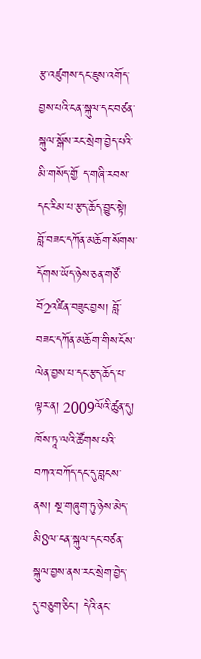རྩ་འཛུགས་དང་ཇུས་འགོད་བྱས་པའི་ངན་སྐུལ་དང་བཙན་སྐུལ་སྒོས་རང་སྲེག་བྱེད་པའི་མི་གསོད་གྱོ ད་གཞི་རབས་དང་རིམ་པ་རྩད་ཆོད་བྱུང་སྟེ། བློ་བཟང་དཀོན་མཆོག་སོགས་དོགས་ཡོད་ཉེས་ཅན་གཙོ་བོ2འཛིན་བཟུང་བྱས། བློ་བཟང་དཀོན་མཆོག་གིས་ངོས་ལེན་བྱས་པ་དང་རྩད་ཆོད་པ་ལྟར་ན། 2009ལོའི་ཚུན་དུ། ཁོས་ཏཱ་ལའི་ཚོགས་པའི་བཀའ་བཀོད་དང་དུ་བླངས་ནས། སྔ་གཞུག་ཏུ་ཉེས་མེད་མི8ལ་ངན་སྐུལ་དང་བཙན་སྐུལ་བྱས་ནས་རང་སྲེག་བྱེད་དུ་བཅུག་ཅིང་། དེའི་ནང་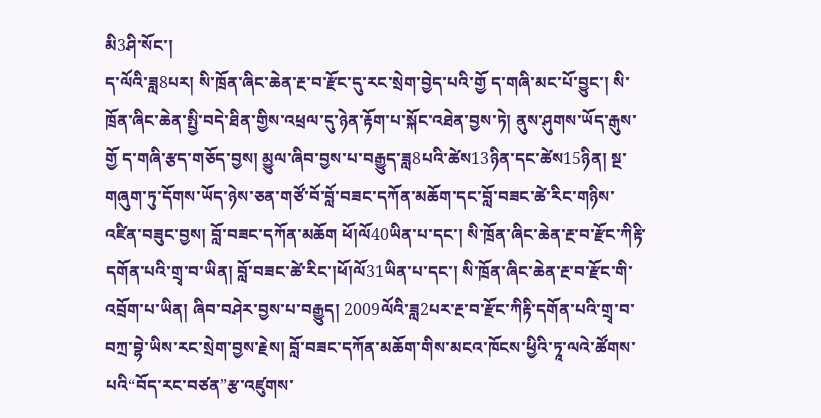མི3ཤི་སོང་།
ད་ལོའི་ཟླ8པར། སི་ཁྲོན་ཞིང་ཆེན་རྔ་བ་རྫོང་དུ་རང་སྲེག་བྱེད་པའི་གྱོ ད་གཞི་མང་པོ་བྱུང་། སི་ཁྲོན་ཞིང་ཆེན་སྤྱི་བདེ་ཐིན་གྱིས་འཕྲལ་དུ་ཉེན་རྟོག་པ་སྐོང་འཐེན་བྱས་ཏེ། ནུས་ཤུགས་ཡོད་རྒུས་གྱོ ད་གཞི་རྩད་གཅོད་བྱས། མྱུལ་ཞིབ་བྱས་པ་བརྒྱུད་ཟླ8པའི་ཚེས13ཉིན་དང་ཚེས15ཉིན། སྔ་གཞུག་ཏུ་དོགས་ཡོད་ཉེས་ཅན་གཙོ་བོ་བློ་བཟང་དཀོན་མཆོག་དང་བློ་བཟང་ཚེ་རིང་གཉིས་འཛིན་བཟུང་བྱས། བློ་བཟང་དཀོན་མཆོག ཕོ།ལོ40ཡིན་པ་དང་། སི་ཁྲོན་ཞིང་ཆེན་རྔ་བ་རྫོང་ཀིརྟི་དགོན་པའི་གྲྭ་བ་ཡིན། བློ་བཟང་ཚེ་རིང་།ཕོ།ལོ31ཡིན་པ་དང་། སི་ཁྲོན་ཞིང་ཆེན་རྔ་བ་རྫོང་གི་འབྲོག་པ་ཡིན། ཞིབ་བཤེར་བྱས་པ་བརྒྱུད། 2009ལོའི་ཟླ2པར་རྔ་བ་རྫོང་ཀིརྟི་དགོན་པའི་གྲྭ་བ་བཀྲ་བྷེ་ཡིས་རང་སྲེག་བྱས་རྗེས། བློ་བཟང་དཀོན་མཆོག་གིས་མངའ་ཁོངས་ཕྱིའི་ཏཱ་ལའེ་ཚོགས་པའི“བོད་རང་བཙན”རྩ་འཛུགས་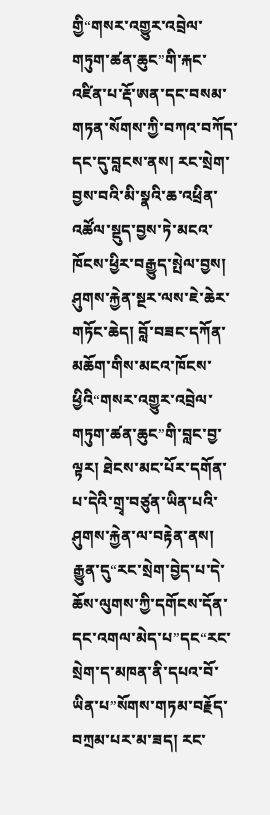གྱི“གསར་འགྱུར་འབྲེལ་གཏུག་ཚན་ཆུང”གི་རྐང་འཛིན་པ་རྡོ་ཨན་དང་བསམ་གཏན་སོགས་ཀྱི་བཀའ་བཀོད་དང་དུ་བླངས་ནས། རང་སྲེག་བྱས་བའི་མི་སྣའི་ཆ་འཕྲིན་འཚོལ་སྡུད་བྱས་ཏེ་མངའ་ཁོངས་ཕྱིར་བརྒྱུད་སྤེལ་བྱས། ཤུགས་རྐྱེན་སྔར་ལས་ཇེ་ཆེར་གཏོང་ཆེད། བློ་བཟང་དཀོན་མཆོག་གིས་མངའ་ཁོངས་ཕྱིའི“གསར་འགྱུར་འབྲེལ་གཏུག་ཚན་ཆུང”གི་བླང་བྱ་ལྟར། ཐེངས་མང་པོར་དགོན་པ་དེའི་གྲྭ་བཙུན་ཡིན་པའི་ཤུགས་རྐྱེན་ལ་བརྟེན་ནས། རྒྱུན་དུ“རང་སྲེག་བྱེད་པ་དེ་ཆོས་ལུགས་ཀྱི་དགོངས་དོན་དང་འགལ་མེད་པ”དང“རང་སྲེག་ད་མཁན་ནི་དཔའ་བོ་ཡིན་པ”སོགས་གཏམ་བརྗོད་བཀྲམ་པར་མ་ཟད། རང་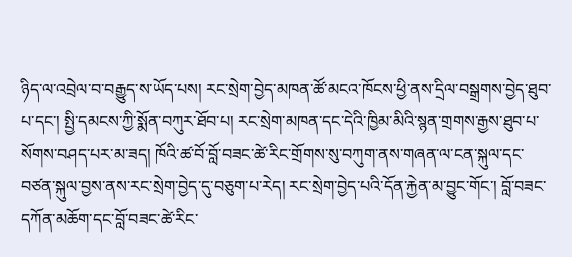ཉིད་ལ་འབྲེལ་བ་བརྒྱུད་ས་ཡོད་པས། རང་སྲེག་བྱེད་མཁན་ཚོ་མངའ་ཁོངས་ཕྱི་ནས་དྲིལ་བསྒྲགས་བྱེད་ཐུབ་པ་དང་། སྤྱི་དམངས་ཀྱི་སྨོན་བཀུར་ཐོབ་པ། རང་སྲེག་མཁན་དང་དེའི་ཁྱིམ་མིའི་སྙན་གྲགས་རྒྱས་ཐུབ་པ་སོགས་བཤད་པར་མ་ཟད། ཁོའི་ཚ་བོ་བློ་བཟང་ཚེ་རིང་གྲོགས་སུ་བཀུག་ནས་གཞན་ལ་ངན་སྐུལ་དང་བཙན་སྐུལ་བྱས་ནས་རང་སྲེག་བྱེད་དུ་བཅུག་པ་རེད། རང་སྲེག་བྱེད་པའི་དོན་རྐྱེན་མ་བྱུང་གོང་། བློ་བཟང་དཀོན་མཆོག་དང་བློ་བཟང་ཚེ་རིང་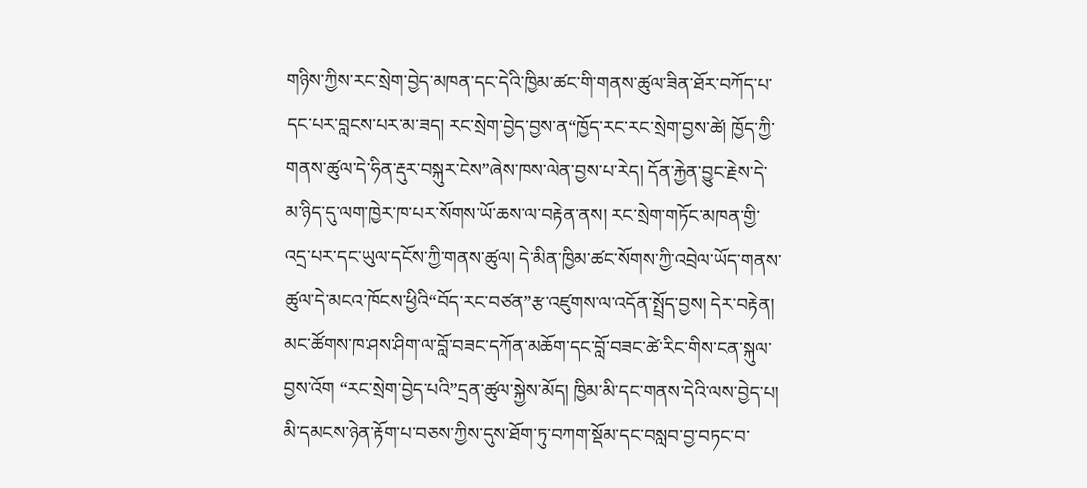གཉིས་ཀྱིས་རང་སྲེག་བྱེད་མཁན་དང་དེའི་ཁྱིམ་ཚང་གི་གནས་ཚུལ་ཟིན་ཐོར་བཀོད་པ་དང་པར་བླངས་པར་མ་ཟད། རང་སྲེག་བྱེད་བྱས་ན“ཁྱོད་རང་རང་སྲེག་བྱས་ཚེ། ཁྱོད་ཀྱི་གནས་ཚུལ་དེ་ཧིན་རྡུར་བསྐུར་ངེས”ཞེས་ཁས་ལེན་བྱས་པ་རེད། དོན་རྐྱེན་བྱུང་རྗེས་དེ་མ་ཉིད་དུ་ལག་ཁྱེར་ཁ་པར་སོགས་ཡོ་ཆས་ལ་བརྟེན་ནས། རང་སྲེག་གཏོང་མཁན་གྱི་འདྲ་པར་དང་ཡུལ་དངོས་ཀྱི་གནས་ཚུལ། དེ་མིན་ཁྱིམ་ཚང་སོགས་ཀྱི་འབྲེལ་ཡོད་གནས་ཚུལ་དེ་མངའ་ཁོངས་ཕྱིའི“བོད་རང་བཙན”རྩ་འཛུགས་ལ་འདོན་སྤྲོད་བྱས། དེར་བརྟེན། མང་ཚོགས་ཁ་ཤས་ཤིག་ལ་བློ་བཟང་དཀོན་མཆོག་དང་བློ་བཟང་ཚེ་རིང་གིས་ངན་སྐུལ་བྱས་འོག “རང་སྲེག་བྱེད་པའི”དྲན་ཚུལ་སྐྱེས་མོད། ཁྱིམ་མི་དང་གནས་དེའི་ལས་བྱེད་པ། མི་དམངས་ཉེན་རྟོག་པ་བཅས་ཀྱིས་དུས་ཐོག་ཏུ་བཀག་སྡོམ་དང་བསླབ་བྱ་བཏང་བ་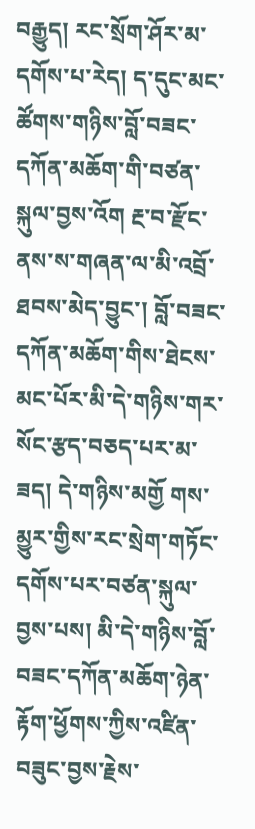བརྒྱུད། རང་སྲོག་ཤོར་མ་དགོས་པ་རེད། ད་དུང་མང་ཚོགས་གཉིས་བློ་བཟང་དཀོན་མཆོག་གི་བཙན་སྐུལ་བྱས་འོག རྔ་བ་རྫོང་ནས་ས་གཞན་ལ་མི་འབྲོ་ཐབས་མེད་བྱུང་། བློ་བཟང་དཀོན་མཆོག་གིས་ཐེངས་མང་པོར་མི་དེ་གཉིས་གར་སོང་རྩད་བཅད་པར་མ་ཟད། དེ་གཉིས་མགྱོ གས་མྱུར་གྱིས་རང་སྲེག་གཏོང་དགོས་པར་བཙན་སྐུལ་བྱས་པས། མི་དེ་གཉིས་བློ་བཟང་དཀོན་མཆོག་ཉེན་རྟོག་ཕྱོགས་ཀྱིས་འཛིན་བཟུང་བྱས་རྗེས་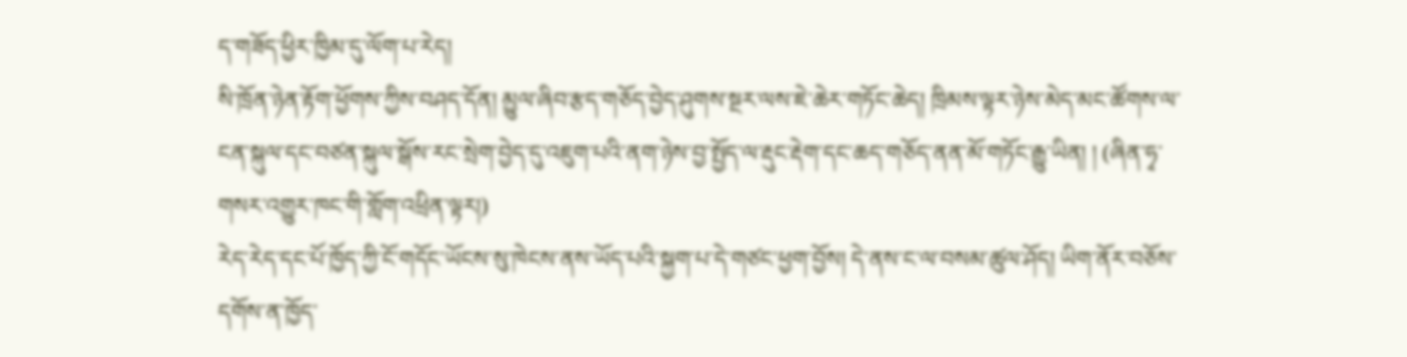ད་གཟོད་ཕྱིར་ཁྱིམ་དུ་ལོག་པ་རེད།
སི་ཁྲོན་ཉེན་རྟོག་ཕྱོགས་ཀྱིས་བཤད་དོན། མྱུལ་ཞིབ་རྩད་གཅོད་བྱེད་ཤུགས་སྔར་ལས་ཇེ་ཆེར་གཏོང་ཆེད། ཁྲིམས་ལྟར་ཉེས་མེད་མང་ཚོགས་ལ་ངན་སྐུལ་དང་བཙན་སྐུལ་སྒོས་རང་སྲེག་བྱེད་དུ་འཇུག་པའི་ནག་ཉེས་བྱ་སྤྱོད་ལ་རྡུང་རྡེག་དང་ཆད་གཅོད་ནན་མོ་གཏོང་རྒྱུ་ཡིན། ། (ཞིན་ཧྭ་གསར་འགྱུར་ཁང་གི་གློག་འཕྲིན་ལྟར།)
རེད་རེད་དང་པོ་ཁྱོད་ཀྱི་ངོ་གདོང་ཡོངས་སུ་ཁེངས་ནས་ཡོད་པའི་སྐྱག་པ་དེ་གཙང་ཕྱག་བྱོས། དེ་ནས་ང་ལ་བསམ་ཚུལ་ཤོད། ཡིག་ནོར་བཅོས་དགོས་ན་ཁྱོད་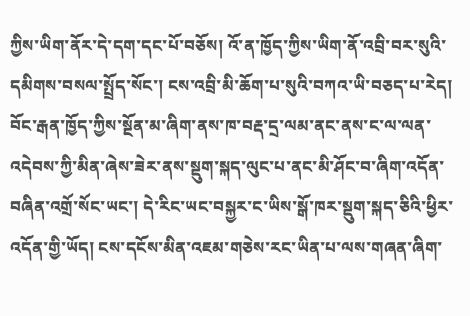ཀྱིས་ཡིག་ནོར་དེ་དག་དང་པོ་བཅོས། འོ་ན་ཁྱོད་ཀྱིས་ཡིག་ནོ་འབྲི་བར་སུའི་དམིགས་བསལ་སྤྲོད་སོང་། ངས་འབྲི་མི་ཆོག་པ་སུའི་བཀའ་ཡི་བཅད་པ་རེད།
བོང་རྒན་ཁྱོད་ཀྱིས་སྔོན་མ་ཞིག་ནས་ཁ་བརྡ་དྲ་ལམ་ནང་ནས་ང་ལ་ལན་འདེབས་ཀྱི་མིན་ཞེས་ཟེར་ནས་སྡུག་སྐད་ལུང་པ་ནང་མི་ཤོང་བ་ཞིག་འདོན་བཞིན་འགྲོ་སོང་ཡང་། དེ་རིང་ཡང་བསྐྱར་ང་ཡིས་སྒོ་ཁར་སྡུག་སྐད་ཅིའི་ཕྱིར་འདོན་གྱི་ཡོད། ངས་དངོས་མིན་འཇམ་གཅེས་རང་ཡིན་པ་ལས་གཞན་ཞིག་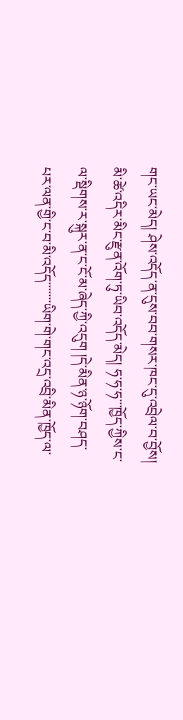གང་ཡང་མེད། ཤེས་འདོད་ན་དུས་བབ་གསར་ཁང་དུ་འབྲེལ་བ་བྱོས། མི་ཚེ་འདིར་མིང་རྫུན་འོག་ཏུ་ཡིབ་འདོད་མེད། ཧ་ཧ་ཧ་་་ཁྱོད་ཀྱིས་ང་ལ་སྡིགས་ར་སྐུར་ན་ང་ངོ་མ་ཞེད་ཀྱི་འདུག །དེ་མིན་ཉ་ཉོག་བཤད་པར་ལན་གྱི་ང་བ་མི་འདོད་་་་་་་ཡིག་གེ་གང་འདྲ་འབྲི་མིན་ཁྱོད་ལ་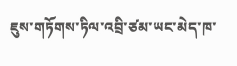ཇུས་གཏོགས་ཏིལ་འབྲི་ཙམ་ཡང་མེད་ཁ་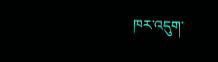ཁར་འདུག་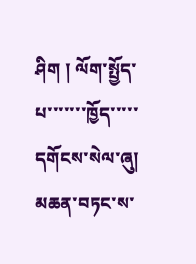ཤིག ། ལོག་སྤྱོད་པ་་་་་་་ཁྱོད་་་་་
དགོངས་སེལ་ཞུ། མཆན་བཏང་ས་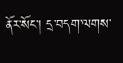ནོར་སོང་། དྲ་བདག་ལགས་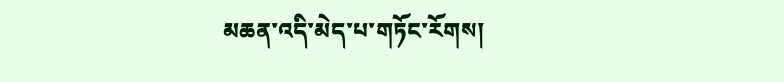མཆན་འདི་མེད་པ་གཏོང་རོགས།